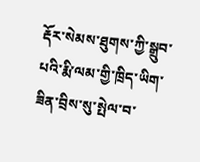རྡོར་སེམས་ཐུགས་ཀྱི་སྒྲུབ་པའི་རྨི་ལམ་གྱི་ཁྲིད་ཡིག་ཟིན་བྲིས་སུ་སྤེལ་བ་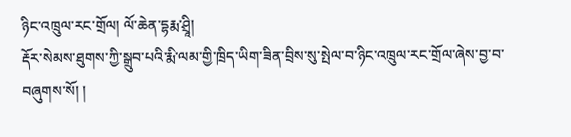ཉིང་འཁྲུལ་རང་གྲོལ། ལོ་ཆེན་དྷརྨ་ཤྲཱི།
རྡོར་སེམས་ཐུགས་ཀྱི་སྒྲུབ་པའི་རྨི་ལམ་གྱི་ཁྲིད་ཡིག་ཟིན་བྲིས་སུ་སྤེལ་བ་ཉིང་འཁྲུལ་རང་གྲོལ་ཞེས་བྱ་བ་བཞུགས་སོ། །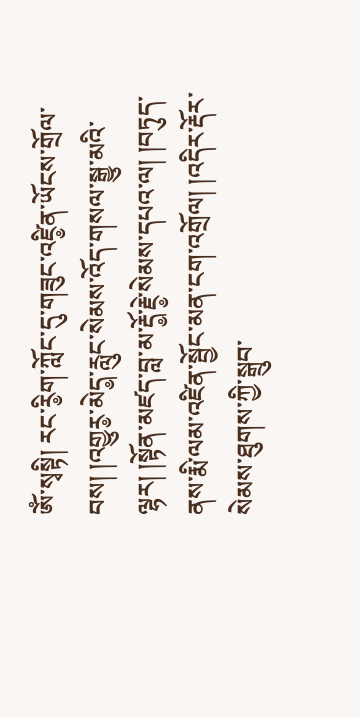ཨོཾ་སྭསྟི། རང་རི༵ག་ཀློང་དུ་གཟུང་འཛི༵ན་ཡོངས་གྲོལ་བས། །འགྱུར༵་མེད༵་རླུང་སེམས་འོད་གསལ་སྒྱུ་མའི་ལྷར། །སྟོན་མཛད་བླ་མ་རྡོ༵་རྗེ༵་སེམས་དཔའ་ལ། །བཏུད་ནས་རྨི་ལམ་འཛིན་སྦྱོང་མན་ངག་འགྲོལ། །འདིར་རྡོར་སེམས་ཐུགས་ཀྱི་སྒྲུབ་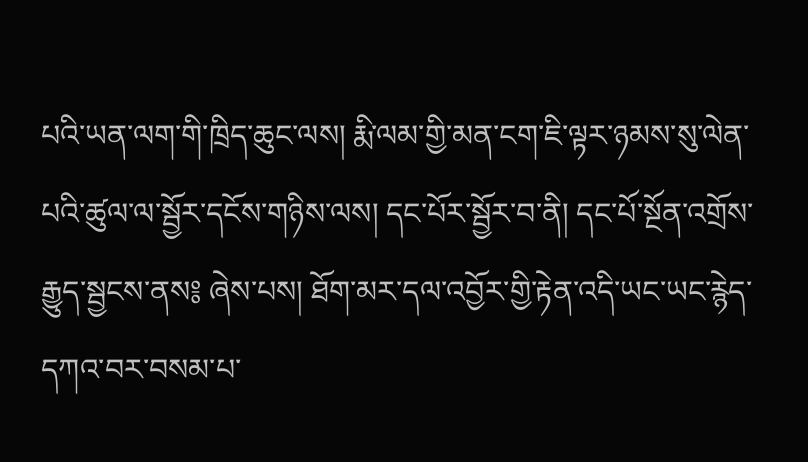པའི་ཡན་ལག་གི་ཁྲིད་ཆུང་ལས། རྨི་ལམ་གྱི་མན་ངག་ཇི་ལྟར་ཉམས་སུ་ལེན་པའི་ཚུལ་ལ་སྦྱོར་དངོས་གཉིས་ལས། དང་པོར་སྦྱོར་བ་ནི། དང་པོ་སྔོན་འགྲོས་རྒྱུད་སྦྱངས་ནས༔ ཞེས་པས། ཐོག་མར་དལ་འབྱོར་གྱི་རྟེན་འདི་ཡང་ཡང་རྙེད་དཀའ་བར་བསམ་པ་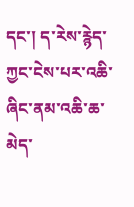དང་། ད་རེས་རྙེད་ཀྱང་ངེས་པར་འཆི་ཞིང་ནམ་འཆི་ཆ་མེད་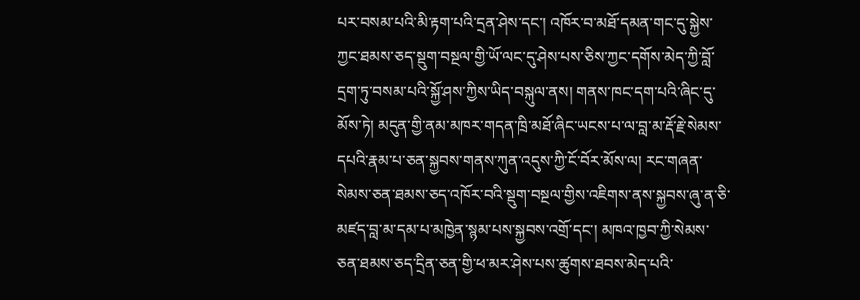པར་བསམ་པའི་མི་རྟག་པའི་དྲན་ཤེས་དང་། འཁོར་བ་མཐོ་དམན་གང་དུ་སྐྱེས་ཀྱང་ཐམས་ཅད་སྡུག་བསྔལ་གྱི་ཡོ་ལང་དུ་ཤེས་པས་ཅིས་ཀྱང་དགོས་མེད་ཀྱི་བློ་དྲག་ཏུ་བསམ་པའི་སྐྱོ་ཤས་ཀྱིས་ཡིད་བསྐུལ་ནས། གནས་ཁང་དག་པའི་ཞིང་དུ་མོས་ཏེ། མདུན་གྱི་ནམ་མཁར་གདན་ཁྲི་མཐོ་ཞིང་ཡངས་པ་ལ་བླ་མ་རྡོ་རྗེ་སེམས་དཔའི་རྣམ་པ་ཅན་སྐྱབས་གནས་ཀུན་འདུས་ཀྱི་ངོ་བོར་མོས་ལ། རང་གཞན་སེམས་ཅན་ཐམས་ཅད་འཁོར་བའི་སྡུག་བསྔལ་གྱིས་འཇིགས་ནས་སྐྱབས་ཞུ་ན་ཅི་མཛད་བླ་མ་དམ་པ་མཁྱེན་སྙམ་པས་སྐྱབས་འགྲོ་དང་། མཁའ་ཁྱབ་ཀྱི་སེམས་ཅན་ཐམས་ཅད་དྲིན་ཅན་གྱི་ཕ་མར་ཤེས་པས་ཚུགས་ཐབས་མེད་པའི་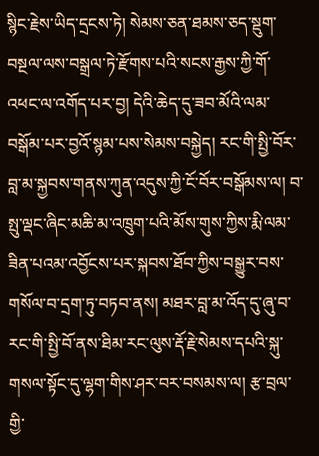སྙིང་རྗེས་ཡིད་དྲངས་ཏེ། སེམས་ཅན་ཐམས་ཅད་སྡུག་བསྔལ་ལས་བསྒྲལ་ཏེ་རྫོགས་པའི་སངས་རྒྱས་ཀྱི་གོ་འཕང་ལ་འགོད་པར་བྱ། དེའི་ཆེད་དུ་ཟབ་མོའི་ལམ་བསྒོམ་པར་བྱའོ་སྙམ་པས་སེམས་བསྐྱེད། རང་གི་སྤྱི་བོར་བླ་མ་སྐྱབས་གནས་ཀུན་འདུས་ཀྱི་ངོ་བོར་བསྒོམས་ལ། བ་སྤུ་ལྡང་ཞིང་མཆི་མ་འཁྲུག་པའི་མོས་གུས་ཀྱིས་རྨི་ལམ་ཟིན་པའམ་འབྱོངས་པར་སྐབས་ཐོབ་ཀྱིས་བསྒྱུར་བས་གསོལ་བ་དྲག་ཏུ་བཏབ་ནས། མཐར་བླ་མ་འོད་དུ་ཞུ་བ་རང་གི་སྤྱི་བོ་ནས་ཐིམ་རང་ལུས་རྡོ་རྗེ་སེམས་དཔའི་སྐུ་གསལ་སྟོང་དུ་ལྷག་གིས་ཤར་བར་བསམས་ལ། རྩ་བྲལ་གྱི་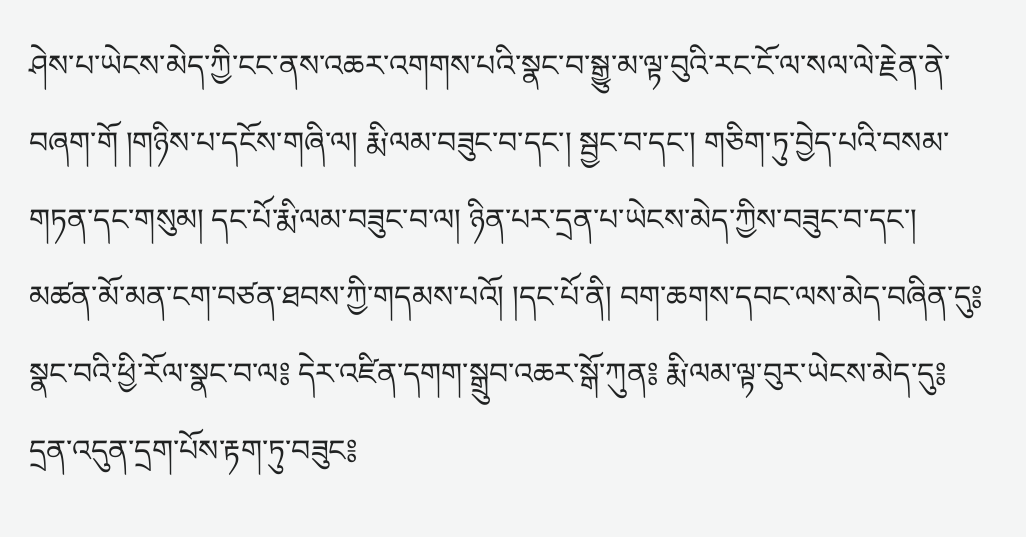ཤེས་པ་ཡེངས་མེད་ཀྱི་ངང་ནས་འཆར་འགགས་པའི་སྣང་བ་སྒྱུ་མ་ལྟ་བུའི་རང་ངོ་ལ་སལ་ལེ་རྗེན་ནེ་བཞག་གོ །གཉིས་པ་དངོས་གཞི་ལ། རྨི་ལམ་བཟུང་བ་དང་། སྦྱང་བ་དང་། གཅིག་ཏུ་བྱེད་པའི་བསམ་གཏན་དང་གསུམ། དང་པོ་རྨི་ལམ་བཟུང་བ་ལ། ཉིན་པར་དྲན་པ་ཡེངས་མེད་ཀྱིས་བཟུང་བ་དང་། མཚན་མོ་མན་ངག་བཙན་ཐབས་ཀྱི་གདམས་པའོ། །དང་པོ་ནི། བག་ཆགས་དབང་ལས་མེད་བཞིན་དུ༔ སྣང་བའི་ཕྱི་རོལ་སྣང་བ་ལ༔ དེར་འཛིན་དགག་སྒྲུབ་འཆར་སྒོ་ཀུན༔ རྨི་ལམ་ལྟ་བུར་ཡེངས་མེད་དུ༔ དྲན་འདུན་དྲག་པོས་རྟག་ཏུ་བཟུང༔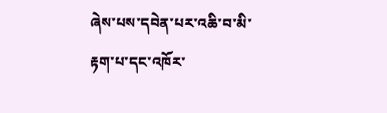ཞེས་པས་དབེན་པར་འཆི་བ་མི་རྟག་པ་དང་འཁོར་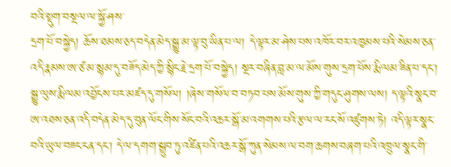བའི་སྡུག་བསྔལ་ལ་སྐྱོ་ཤས་
དྲག་པོ་བསྐྱེད། ཆོས་ཐམས་ཅད་བདེན་མེད་སྒྱུ་མ་ལྟ་བུ་ཡིན་པ་ལ། དེ་ལྟར་མ་ཤེས་པས་འཁོར་བར་འཁྱམས་པའི་སེམས་ཅན་འདི་རྣམས་ཨ་ཙ་མ་སྙམ་དུ་བཟོད་མེད་ཀྱི་སྙིང་རྗེ་དྲག་པོ་བསྐྱེད། སྔར་བཞིན་བླ་མ་ལ་མོས་གུས་དྲག་པོས་རྨི་ལམ་ཟིན་པ་དང་། སྒྱུ་ལུས་རྨི་ལམ་འབྱོངས་པར་མཛད་དུ་གསོལ། །ཞེས་གསོལ་བ་བཏབ་པས་མོས་གུས་ཀྱི་གདུང་ཤུགས་ལས། ད་ལྟའི་སྣང་བ་ཨ་འཐས་ཅན་འདི་བདེན་མེད་དུ་བུན་ལོང་གིས་སོང་བའི་འཆར་སྒོ་མ་འགགས་པའི་རྩལ་ལ་རང་སོ་འཛུགས་ཏེ། འདི་ལྟར་སྣང་བའི་ཡུལ་བཟང་ངན་དང་། དེ་ལ་དགག་སྒྲུབ་ཏུ་འཛིན་པའི་འཆར་སྒོ་ཀུན་སེམས་ལ་བག་ཆགས་བཞག་པའི་འཁྲུལ་སྣང་གི་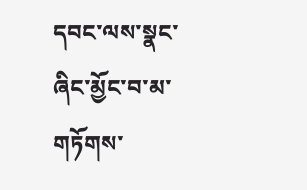དབང་ལས་སྣང་ཞིང་མྱོང་བ་མ་གཏོགས་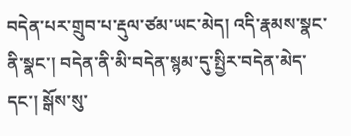བདེན་པར་གྲུབ་པ་རྡུལ་ཙམ་ཡང་མེད། འདི་རྣམས་སྣང་ནི་སྣང་། བདེན་ནི་མི་བདེན་སྙམ་དུ་སྤྱིར་བདེན་མེད་དང་། སྒོས་སུ་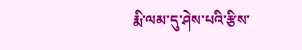རྨི་ལམ་དུ་ཤེས་པའི་རྩིས་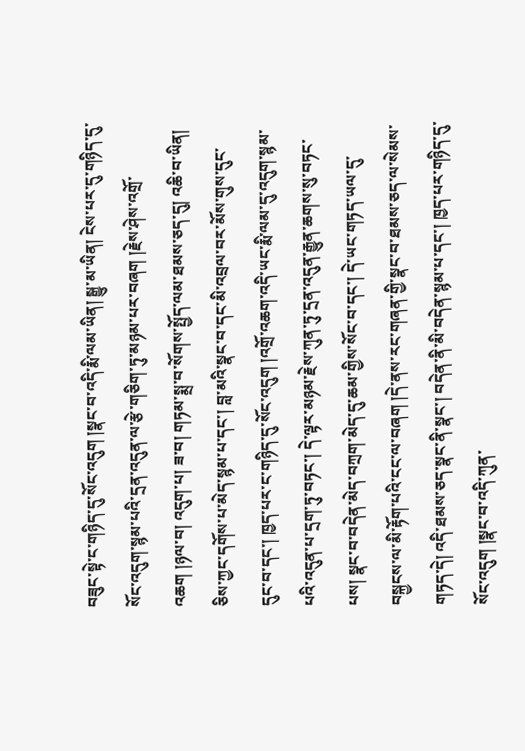བཟུང་སྟེ་ང་གཉིད་དུ་སོང་འདུག །སྣང་བ་འདི་རྨི་ལམ་ཡིན། སྒྱུ་མ་ཡིན། ངེས་པར་དུ་གཉིད་དུ་སོང་འདུག་སྙམ་པའི་དྲན་འདུན་ལ་རྩེ་གཅིག་ཏུ་མཉམ་པར་བཞག །རྗེས་ཤེས་འགྲོ་འཆག །ཉལ་བ། འདུག་པ། ཟ་བ། གཏམ་སྨྲ་བ་སོགས་སྤྱོད་ལམ་ཐམས་ཅད་དུ། འཆི་བ་ཡིན། ཅིས་ཀྱང་དགོས་པ་མེད་སྙམ་པ་དང་། བླ་མའི་སྣང་བ་དང་མི་འབྲལ་བར་མོས་གུས་དུང་
དུང་བ་དང་། ཁྱད་པར་ང་གཉིད་དུ་སོང་འདུག །འགྲོ་འཆག་འདི་ཡང་རྨི་ལམ་དུ་འདུག་སྙམ་པའི་འདུན་པ་དྲག་ཏུ་བཏང་། དེ་ལྟར་མཉམ་རྗེས་ཀུན་ཏུ་དྲན་འདུན་རྒྱུན་ཆགས་སུ་བཏང་པས། སྣང་བ་བདེན་མེད་བཀྲག་མེད་དུ་ཆམ་གྱིས་སོང་བ་དང་། དེ་ཡང་གཏད་ཡལ་དུ་བསྐྱངས་ལ་མི་རྟོག་པའི་ངང་ལ་བཞག །དེ་ནས་རང་གཞན་གྱི་སྣང་བ་ཐམས་ཅད་ལ་སེམས་གཏད་དེ། འདི་ཐམས་ཅད་སྣང་ནི་སྣང་། བདེན་ནི་མི་བདེན་སྙམ་པ་དང་། ཁྱད་པར་གཉིད་དུ་སོང་འདུག །སྣང་བ་འདི་ཀུན་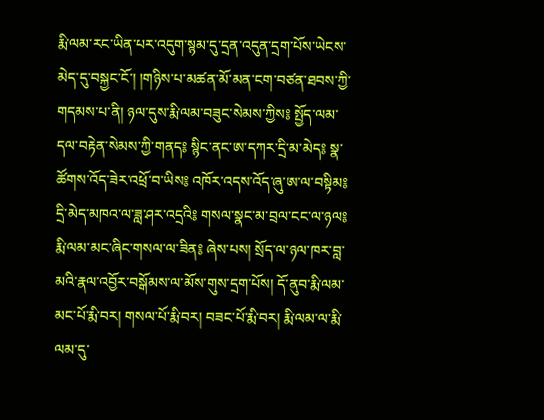རྨི་ལམ་རང་ཡིན་པར་འདུག་སྙམ་དུ་དྲན་འདུན་དྲག་པོས་ཡེངས་མེད་དུ་བསྐྱང་ངོ་། །གཉིས་པ་མཚན་མོ་མན་ངག་བཙན་ཐབས་ཀྱི་གདམས་པ་ནི། ཉལ་དུས་རྨི་ལམ་བཟུང་སེམས་ཀྱིས༔ སྤྱོད་ལམ་དལ་བརྟེན་སེམས་ཀྱི་གནད༔ སྙིང་ནང་ཨ་དཀར་དྲི་མ་མེད༔ སྣ་ཚོགས་འོད་ཟེར་འཕྲོ་བ་ཡིས༔ འཁོར་འདས་འོད་ཞུ་ཨ་ལ་བསྟིམ༔ དྲི་མེད་མཁའ་ལ་ཟླ་ཤར་འདྲའི༔ གསལ་སྣང་མ་བྲལ་ངང་ལ་ཉལ༔ རྨི་ལམ་མང་ཞིང་གསལ་ལ་ཟིན༔ ཞེས་པས། སྲོད་ལ་ཉལ་ཁར་བླ་མའི་རྣལ་འབྱོར་བསྒོམས་ལ་མོས་གུས་དྲག་པོས། དོ་ནུབ་རྨི་ལམ་མང་པོ་རྨི་བར། གསལ་པོ་རྨི་བར། བཟང་པོ་རྨི་བར། རྨི་ལམ་ལ་རྨི་ལམ་དུ་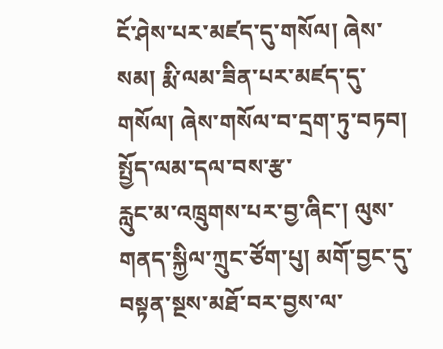ངོ་ཤེས་པར་མཛད་དུ་གསོལ། ཞེས་སམ། རྨི་ལམ་ཟིན་པར་མཛད་དུ་གསོལ། ཞེས་གསོལ་བ་དྲག་ཏུ་བཏབ། སྤྱོད་ལམ་དལ་བས་རྩ་
རླུང་མ་འཁྲུགས་པར་བྱ་ཞིང་། ལུས་གནད་སྐྱིལ་ཀྲུང་ཙོག་པུ། མགོ་བྱང་དུ་བསྟན་སྔས་མཐོ་བར་བྱས་ལ་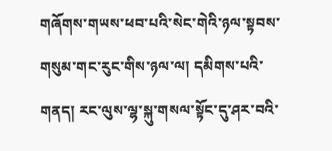གཞོགས་གཡས་ཕབ་པའི་སེང་གེའི་ཉལ་སྟབས་གསུམ་གང་རུང་གིས་ཉལ་ལ། དམིགས་པའི་གནད། རང་ལུས་ལྷ་སྐུ་གསལ་སྟོང་དུ་ཤར་བའི་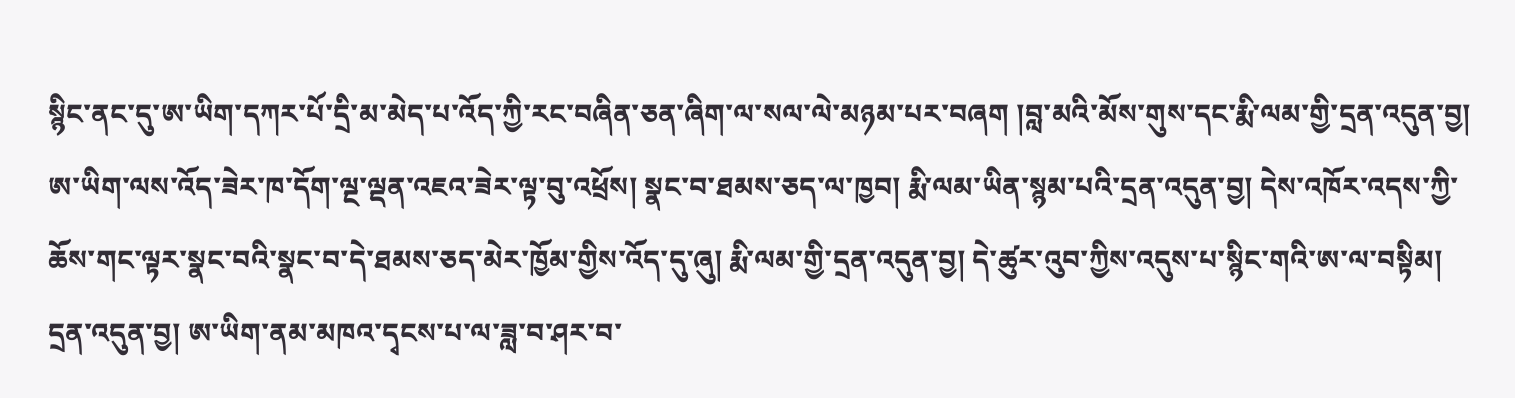སྙིང་ནང་དུ་ཨ་ཡིག་དཀར་པོ་དྲི་མ་མེད་པ་འོད་ཀྱི་རང་བཞིན་ཅན་ཞིག་ལ་སལ་ལེ་མཉམ་པར་བཞག །བླ་མའི་མོས་གུས་དང་རྨི་ལམ་གྱི་དྲན་འདུན་བྱ། ཨ་ཡིག་ལས་འོད་ཟེར་ཁ་དོག་ལྔ་ལྡན་འཇའ་ཟེར་ལྟ་བུ་འཕྲོས། སྣང་བ་ཐམས་ཅད་ལ་ཁྱབ། རྨི་ལམ་ཡིན་སྙམ་པའི་དྲན་འདུན་བྱ། དེས་འཁོར་འདས་ཀྱི་ཆོས་གང་ལྟར་སྣང་བའི་སྣང་བ་དེ་ཐམས་ཅད་མེར་ཁྱོམ་གྱིས་འོད་དུ་ཞུ། རྨི་ལམ་གྱི་དྲན་འདུན་བྱ། དེ་ཚུར་འུབ་ཀྱིས་འདུས་པ་སྙིང་གའི་ཨ་ལ་བསྟིམ། དྲན་འདུན་བྱ། ཨ་ཡིག་ནམ་མཁའ་དྭངས་པ་ལ་ཟླ་བ་ཤར་བ་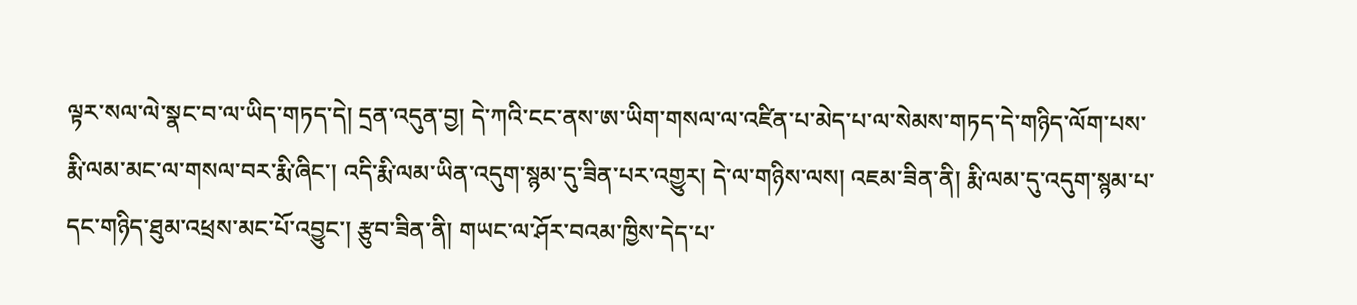ལྟར་སལ་ལེ་སྣང་བ་ལ་ཡིད་གཏད་དེ། དྲན་འདུན་བྱ། དེ་ཀའི་ངང་ནས་ཨ་ཡིག་གསལ་ལ་འཛིན་པ་མེད་པ་ལ་སེམས་གཏད་དེ་གཉིད་ལོག་པས་རྨི་ལམ་མང་ལ་གསལ་བར་རྨི་ཞིང་། འདི་རྨི་ལམ་ཡིན་འདུག་སྙམ་དུ་ཟིན་པར་འགྱུར། དེ་ལ་གཉིས་ལས། འཇམ་ཟིན་ནི། རྨི་ལམ་དུ་འདུག་སྙམ་པ་དང་གཉིད་ཐུམ་འཕྲས་མང་པོ་འབྱུང་། རྩུབ་ཟིན་ནི། གཡང་ལ་ཤོར་བའམ་ཁྱིས་དེད་པ་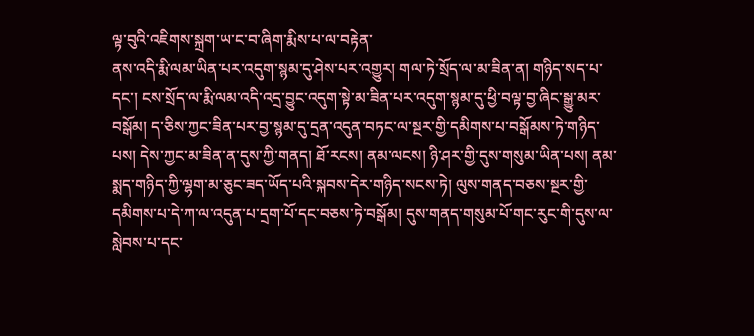ལྟ་བུའི་འཇིགས་སྐྲག་ཡ་ང་བ་ཞིག་རྨིས་པ་ལ་བརྟེན་
ནས་འདི་རྨི་ལམ་ཡིན་པར་འདུག་སྙམ་དུ་ཤེས་པར་འགྱུར། གལ་ཏེ་སྲོད་ལ་མ་ཟིན་ན། གཉིད་སད་པ་དང་། ངས་སྲོད་ལ་རྨི་ལམ་འདི་འདྲ་བྱུང་འདུག་སྟེ་མ་ཟིན་པར་འདུག་སྙམ་དུ་ཕྱི་བལྟ་བྱ་ཞིང་སྒྱུ་མར་བསྒོམ། ད་ཅིས་ཀྱང་ཟིན་པར་བྱ་སྙམ་དུ་དྲན་འདུན་བཏང་ལ་སྔར་གྱི་དམིགས་པ་བསྒོམས་ཏེ་གཉིད་པས། དེས་ཀྱང་མ་ཟིན་ན་དུས་ཀྱི་གནད། ཐོ་རངས། ནམ་ལངས། ཉི་ཤར་གྱི་དུས་གསུམ་ཡིན་པས། ནམ་སྨད་གཉིད་ཀྱི་ལྷག་མ་ཅུང་ཟད་ཡོད་པའི་སྐབས་དེར་གཉིད་སངས་ཏེ། ལུས་གནད་བཅས་སྔར་གྱི་དམིགས་པ་དེ་ཀ་ལ་འདུན་པ་དྲག་པོ་དང་བཅས་ཏེ་བསྒོམ། དུས་གནད་གསུམ་པོ་གང་རུང་གི་དུས་ལ་སླེབས་པ་དང་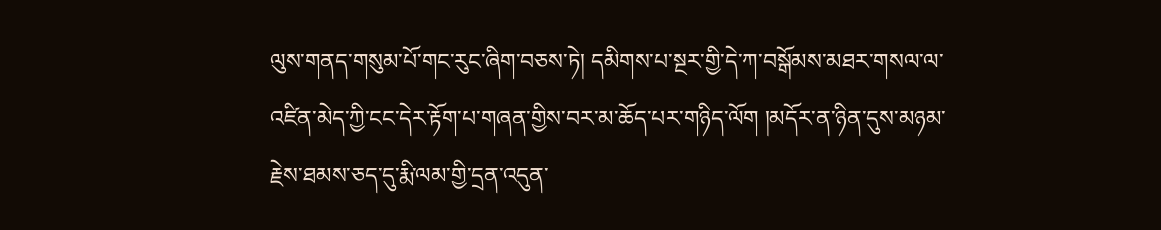ལུས་གནད་གསུམ་པོ་གང་རུང་ཞིག་བཅས་ཏེ། དམིགས་པ་སྔར་གྱི་དེ་ཀ་བསྒོམས་མཐར་གསལ་ལ་འཛིན་མེད་ཀྱི་ངང་དེར་རྟོག་པ་གཞན་གྱིས་བར་མ་ཆོད་པར་གཉིད་ལོག །མདོར་ན་ཉིན་དུས་མཉམ་རྗེས་ཐམས་ཅད་དུ་རྨི་ལམ་གྱི་དྲན་འདུན་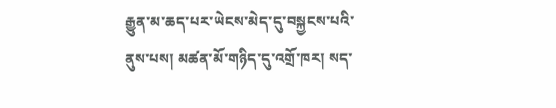རྒྱུན་མ་ཆད་པར་ཡེངས་མེད་དུ་བསྐྱངས་པའི་ནུས་པས། མཚན་མོ་གཉིད་དུ་འགྲོ་ཁར། སད་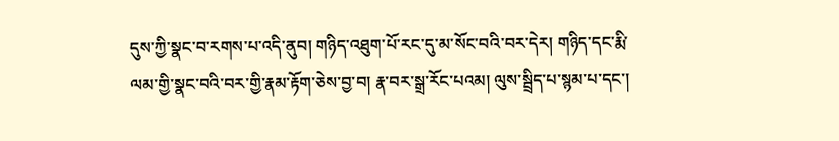དུས་ཀྱི་སྣང་བ་རགས་པ་འདི་ནུབ། གཉིད་འཐུག་པོ་རང་དུ་མ་སོང་བའི་བར་དེར། གཉིད་དང་རྨི་ལམ་གྱི་སྣང་བའི་བར་གྱི་རྣམ་རྟོག་ཅེས་བྱ་བ། རྣ་བར་སྒྲ་རོང་པའམ། ལུས་སྦྲིད་པ་སྙམ་པ་དང་།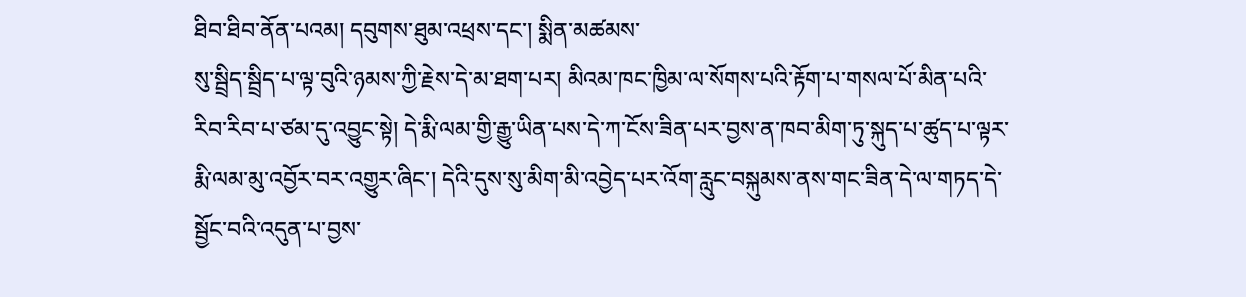ཐིབ་ཐིབ་ནོན་པའམ། དབུགས་ཐུམ་འཕྲས་དང་། སྨིན་མཚམས་
སུ་སྦྲིད་སྦྲིད་པ་ལྟ་བུའི་ཉམས་ཀྱི་རྗེས་དེ་མ་ཐག་པར། མིའམ་ཁང་ཁྱིམ་ལ་སོགས་པའི་རྟོག་པ་གསལ་པོ་མིན་པའི་རིབ་རིབ་པ་ཙམ་དུ་འབྱུང་སྟེ། དེ་རྨི་ལམ་གྱི་རྒྱུ་ཡིན་པས་དེ་ཀ་ངོས་ཟིན་པར་བྱས་ན་ཁབ་མིག་ཏུ་སྐུད་པ་ཚུད་པ་ལྟར་རྨི་ལམ་མུ་འབྱོར་བར་འགྱུར་ཞིང་། དེའི་དུས་སུ་མིག་མི་འབྱེད་པར་འོག་རླུང་བསྐུམས་ནས་གང་ཟིན་དེ་ལ་གཏད་དེ་སྦྱོང་བའི་འདུན་པ་བྱས་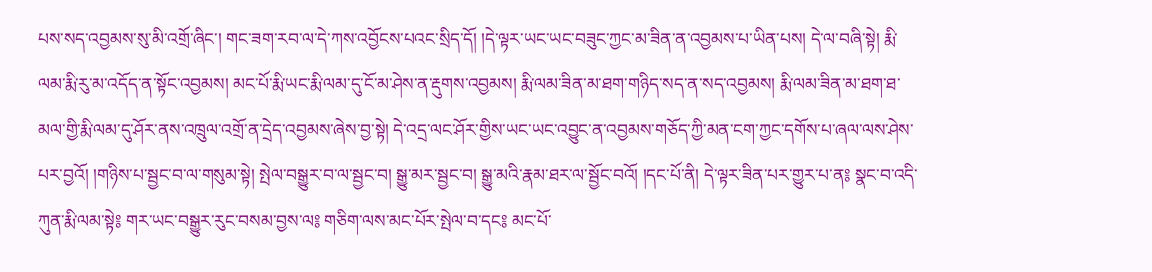པས་སད་འབྱམས་སུ་མི་འགྲོ་ཞིང་། གང་ཟག་རབ་ལ་དེ་ཀས་འབྱོངས་པའང་སྲིད་དོ། །དེ་ལྟར་ཡང་ཡང་བཟུང་ཀྱང་མ་ཟིན་ན་འབྱམས་པ་ཡིན་པས། དེ་ལ་བཞི་སྟེ། རྨི་ལམ་རྨི་རུ་མ་འདོད་ན་སྟོང་འབྱམས། མང་པོ་རྨི་ཡང་རྨི་ལམ་དུ་ངོ་མ་ཤེས་ན་རྡུགས་འབྱམས། རྨི་ལམ་ཟིན་མ་ཐག་གཉིད་སད་ན་སད་འབྱམས། རྨི་ལམ་ཟིན་མ་ཐག་ཐ་མལ་གྱི་རྨི་ལམ་དུ་ཤོར་ནས་འཁྲུལ་འགྲོ་ན་དྲེད་འབྱམས་ཞེས་བྱ་སྟེ། དེ་འདྲ་ལང་ཤོར་གྱིས་ཡང་ཡང་འབྱུང་ན་འབྱམས་གཅོད་ཀྱི་མན་ངག་ཀྱང་དགོས་པ་ཞལ་ལས་ཤེས་པར་བྱའོ། །གཉིས་པ་སྦྱང་བ་ལ་གསུམ་སྟེ། སྤེལ་བསྒྱུར་བ་ལ་སྦྱང་བ། སྒྱུ་མར་སྦྱང་བ། སྒྱུ་མའི་རྣམ་ཐར་ལ་སྦྱོང་བའོ། །དང་པོ་ནི། དེ་ལྟར་ཟིན་པར་གྱུར་པ་ན༔ སྣང་བ་འདི་ཀུན་རྨི་ལམ་སྟེ༔ གར་ཡང་བསྒྱུར་རུང་བསམ་བྱས་ལ༔ གཅིག་ལས་མང་པོར་སྤེལ་བ་དང༔ མང་པོ་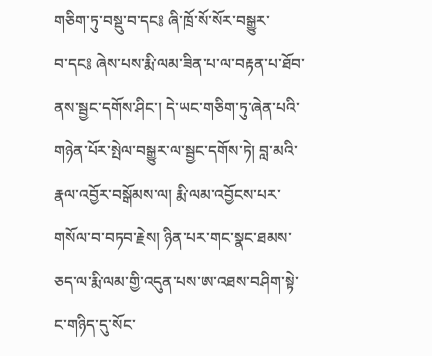གཅིག་ཏུ་བསྡུ་བ་དང༔ ཞི་ཁྲོ་སོ་སོར་བསྒྱུར་
བ་དང༔ ཞེས་པས་རྨི་ལམ་ཟིན་པ་ལ་བརྟན་པ་ཐོབ་ནས་སྦྱང་དགོས་ཤིང་། དེ་ཡང་གཅིག་ཏུ་ཞེན་པའི་གཉེན་པོར་སྤེལ་བསྒྱུར་ལ་སྦྱང་དགོས་ཏེ། བླ་མའི་རྣལ་འབྱོར་བསྒོམས་ལ། རྨི་ལམ་འབྱོངས་པར་གསོལ་བ་བཏབ་རྗེས། ཉིན་པར་གང་སྣང་ཐམས་ཅད་ལ་རྨི་ལམ་གྱི་འདུན་པས་ཨ་འཐས་བཤིག་སྟེ་ང་གཉིད་དུ་སོང་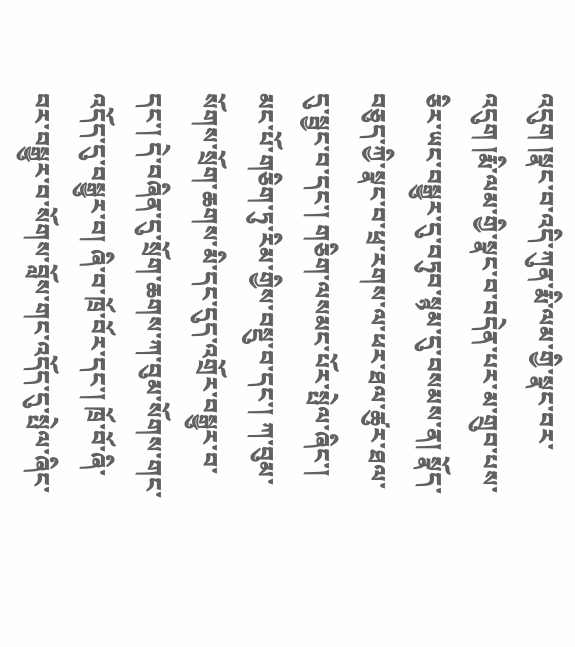འདུག །སྣང་བ་འདི་ཀུན་རྨི་ལམ་གྱི་སྣང་བར་འདུག །རྨི་ལམ་གྱི་སྣང་བ་བདེན་པར་མ་གྲུབ་པས་ཅིར་ཡང་བསྒྱུར་དུ་བཏུབ་སྙམ་དུ་བསམས་ན། སྣོད་བཅུད་ཀྱི་སྣང་བ་ཕྲ་རགས་ལ་ཕར་ཐལ་ཚུར་ཐལ་དུ་སྦྱང་བ་དང་། གཅིག་ལསམང་པོར་སྤེལ་ཞིང་། མང་པོ་གཅིག་ཏུ་རིམ་གྱིས་བསྡུ་བ་དང་། ཀ་བུམ་སོགས་སྲོག་ཆགས་མི་དང་དུད་འགྲོར་བསྒྱུར་བ་དང་། དེ་བཞིན་དུ་སྲོག་ཆགས་ཀ་བུམ་སོགས་གང་འདོད་དུ་བསྒྱུར་བ། ཞི་བ་ཁྲོ་བོར་དང་། ཁྲོ་བོ་ཞི་བར་བསྒྱུར་བ་སོགས་བློས་གང་འདོད་དུ་སྤེལ་ཞིང་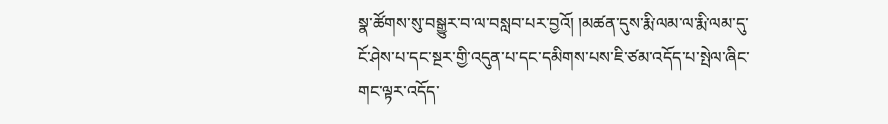སྣ་ཚོགས་སུ་བསྒྱུར་བ་ལ་བསླབ་པར་བྱའོ། །མཚན་དུས་རྨི་ལམ་ལ་རྨི་ལམ་དུ་ངོ་ཤེས་པ་དང་སྔར་གྱི་འདུན་པ་དང་དམིགས་པས་ཇི་ཙམ་འདོད་པ་སྤེལ་ཞིང་གང་ལྟར་འདོད་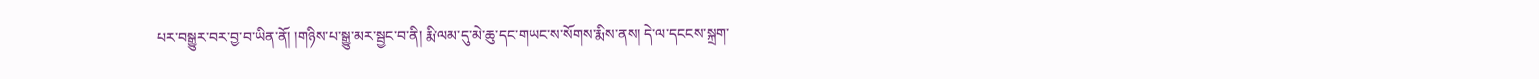པར་བསྒྱུར་བར་བྱ་བ་ཡིན་ནོ། །གཉིས་པ་སྒྱུ་མར་སྦྱང་བ་ནི། རྨི་ལམ་དུ་མེ་ཆུ་དང་གཡང་ས་སོགས་རྨིས་ནས། དེ་ལ་དངངས་སྐྲག་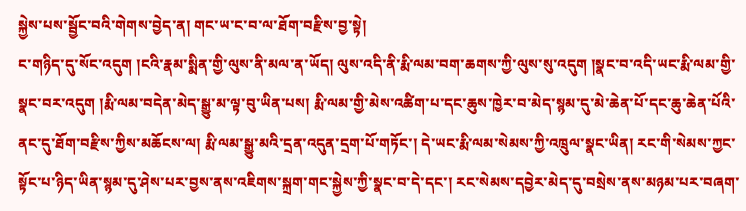སྐྱེས་པས་སྦྱོང་བའི་གེགས་བྱེད་ན། གང་ཡ་ང་བ་ལ་ཐོག་བརྫིས་བྱ་སྟེ།
ང་གཉིད་དུ་སོང་འདུག །ངའི་རྣམ་སྨིན་གྱི་ལུས་ནི་མལ་ན་ཡོད། ལུས་འདི་ནི་རྨི་ལམ་བག་ཆགས་ཀྱི་ལུས་སུ་འདུག །སྣང་བ་འདི་ཡང་རྨི་ལམ་གྱི་སྣང་བར་འདུག །རྨི་ལམ་བདེན་མེད་སྒྱུ་མ་ལྟ་བུ་ཡིན་པས། རྨི་ལམ་གྱི་མེས་འཚིག་པ་དང་ཆུས་ཁྱེར་བ་མེད་སྙམ་དུ་མེ་ཆེན་པོ་དང་ཆུ་ཆེན་པོའི་ནང་དུ་ཐོག་བརྫིས་ཀྱིས་མཆོངས་ལ། རྨི་ལམ་སྒྱུ་མའི་དྲན་འདུན་དྲག་པོ་གཏོང་། དེ་ཡང་རྨི་ལམ་སེམས་ཀྱི་འཁྲུལ་སྣང་ཡིན། རང་གི་སེམས་ཀྱང་སྟོང་པ་ཉིད་ཡིན་སྙམ་དུ་ཤེས་པར་བྱས་ནས་འཇིགས་སྐྲག་གང་སྐྱེས་ཀྱི་སྣང་བ་དེ་དང་། རང་སེམས་དབྱེར་མེད་དུ་བསྲེས་ནས་མཉམ་པར་བཞག་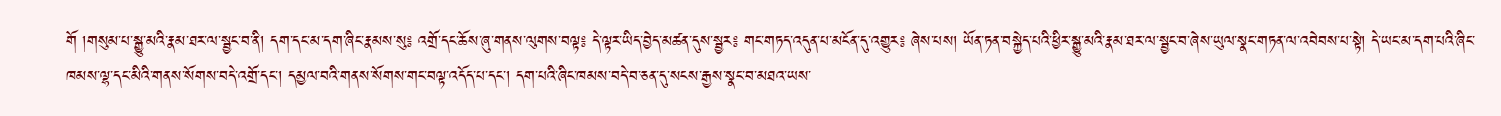གོ །གསུམ་པ་སྒྱུ་མའི་རྣམ་ཐར་ལ་སྦྱང་བ་ནི། དག་དང་མ་དག་ཞིང་རྣམས་སུ༔ འགྲོ་དང་ཆོས་ཞུ་གནས་ལུགས་བལྟ༔ དེ་ལྟར་ཡིད་བྱེད་མཚན་དུས་སྦྱར༔ གང་གཏད་འདུན་པ་མངོན་དུ་འགྱུར༔ ཞེས་པས། ཡོན་ཏན་བསྐྱེད་པའི་ཕྱིར་སྒྱུ་མའི་རྣམ་ཐར་ལ་སྦྱང་བ་ཞེས་ཡུལ་སྣང་གཏན་ལ་འབེབས་པ་སྟེ། དེ་ཡང་མ་དག་པའི་ཞིང་ཁམས་ལྷ་དང་མིའི་གནས་སོགས་བདེ་འགྲོ་དང་། དམྱལ་བའི་གནས་སོགས་གང་བལྟ་འདོད་པ་དང་། དག་པའི་ཞིང་ཁམས་བདེ་བ་ཅན་དུ་སངས་རྒྱས་སྣང་བ་མཐའ་ཡས་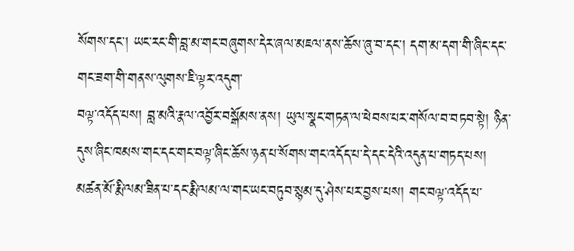སོགས་དང་། ཡང་རང་གི་བླ་མ་གང་བཞུགས་དེར་ཞལ་མཇལ་ནས་ཆོས་ཞུ་བ་དང་། དག་མ་དག་གི་ཞིང་དང་གང་ཟག་གི་གནས་ལུགས་ཇི་ལྟར་འདུག་
བལྟ་འདོད་པས། བླ་མའི་རྣལ་འབྱོར་བསྒོམས་ནས། ཡུལ་སྣང་གཏན་ལ་ཕེབས་པར་གསོལ་བ་བཏབ་སྟེ། ཉིན་དུས་ཞིང་ཁམས་གང་དང་གང་བལྟ་ཞིང་ཆོས་ཉན་པ་སོགས་གང་འདོད་པ་དེ་དང་དེའི་འདུན་པ་གཏད་པས། མཚན་མོ་རྨི་ལམ་ཟིན་པ་དང་རྨི་ལམ་ལ་གང་ཡང་བཏུབ་སྙམ་དུ་ཤེས་པར་བྱས་པས། གང་བལྟ་འདོད་པ་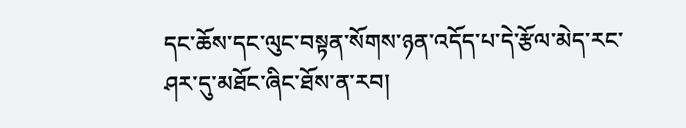དང་ཆོས་དང་ལུང་བསྟན་སོགས་ཉན་འདོད་པ་དེ་རྩོལ་མེད་རང་ཤར་དུ་མཐོང་ཞིང་ཐོས་ན་རབ།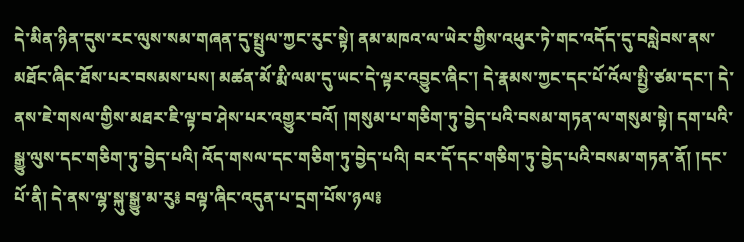དེ་མིན་ཉིན་དུས་རང་ལུས་སམ་གཞན་དུ་སྤྲུལ་ཀྱང་རུང་སྟེ། ནམ་མཁའ་ལ་ཡེར་གྱིས་འཕུར་ཏེ་གང་འདོད་དུ་བསླེབས་ནས་མཐོང་ཞིང་ཐོས་པར་བསམས་པས། མཚན་མོ་རྨི་ལམ་དུ་ཡང་དེ་ལྟར་འབྱུང་ཞིང་། དེ་རྣམས་ཀྱང་དང་པོ་འོལ་སྤྱི་ཙམ་དང་། དེ་ནས་ཇེ་གསལ་གྱིས་མཐར་ཇི་ལྟ་བ་ཤེས་པར་འགྱུར་བའོ། །གསུམ་པ་གཅིག་ཏུ་བྱེད་པའི་བསམ་གཏན་ལ་གསུམ་སྟེ། དག་པའི་སྒྱུ་ལུས་དང་གཅིག་ཏུ་བྱེད་པའི། འོད་གསལ་དང་གཅིག་ཏུ་བྱེད་པའི། བར་དོ་དང་གཅིག་ཏུ་བྱེད་པའི་བསམ་གཏན་ནོ། །དང་པོ་ནི། དེ་ནས་ལྷ་སྐུ་སྒྱུ་མ་རུ༔ བལྟ་ཞིང་འདུན་པ་དྲག་པོས་ཉལ༔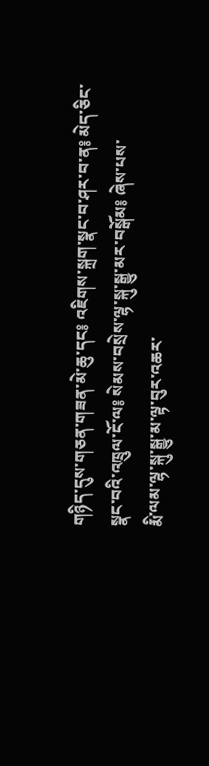གཉིད་དུས་གཅན་གཟན་མེ་ཆུ་དང༔ འཇིགས་སྐྲག་སྣང་བ་ཤར་བ་ན༔ མེད་ཅིང་སྣང་བའི་འཁྲུལ་ངོ་ལ༔ སེམས་བསྲེས་ལྷ་སྐུ་སྒྱུ་མར་བསྒོམ༔ ཞེས་པས་
རྨི་ལམ་ལྷ་སྐུ་སྒྱུ་མ་ལྟ་བུར་འཆར་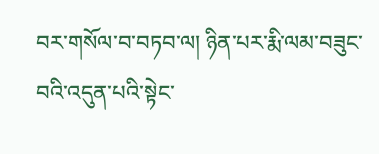བར་གསོལ་བ་བཏབ་ལ། ཉིན་པར་རྨི་ལམ་བཟུང་བའི་འདུན་པའི་སྟེང་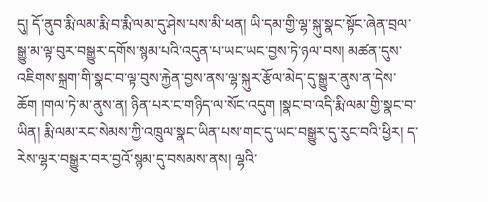དུ། དོ་ནུབ་རྨི་ལམ་རྨི་བ་རྨི་ལམ་དུ་ཤེས་པས་མི་ཕན། ཡི་དམ་གྱི་ལྷ་སྐུ་སྣང་སྟོང་ཞེན་བྲལ་སྒྱུ་མ་ལྟ་བུར་བསྒྱུར་དགོས་སྙམ་པའི་འདུན་པ་ཡང་ཡང་བྱས་ཏེ་ཉལ་བས། མཚན་དུས་འཇིགས་སྐྲག་གི་སྣང་བ་ལྟ་བུས་རྐྱེན་བྱས་ནས་ལྷ་སྐུར་རྩོལ་མེད་དུ་སྒྱུར་ནུས་ན་དེས་ཆོག །གལ་ཏེ་མ་ནུས་ན། ཉིན་པར་ང་གཉིད་ལ་སོང་འདུག །སྣང་བ་འདི་རྨི་ལམ་གྱི་སྣང་བ་ཡིན། རྨི་ལམ་རང་སེམས་ཀྱི་འཁྲུལ་སྣང་ཡིན་པས་གང་དུ་ཡང་བསྒྱུར་དུ་རུང་བའི་ཕྱིར། ད་རེས་ལྷར་བསྒྱུར་བར་བྱའོ་སྙམ་དུ་བསམས་ནས། ལྷའི་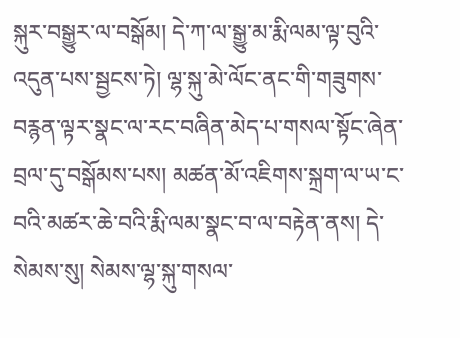སྐུར་བསྒྱུར་ལ་བསྒོམ། དེ་ཀ་ལ་སྒྱུ་མ་རྨི་ལམ་ལྟ་བུའི་འདུན་པས་སྦྱངས་ཏེ། ལྷ་སྐུ་མེ་ལོང་ནང་གི་གཟུགས་བརྙན་ལྟར་སྣང་ལ་རང་བཞིན་མེད་པ་གསལ་སྟོང་ཞེན་བྲལ་དུ་བསྒོམས་པས། མཚན་མོ་འཇིགས་སྐྲག་ལ་ཡ་ང་བའི་མཚར་ཆེ་བའི་རྨི་ལམ་སྣང་བ་ལ་བརྟེན་ནས། དེ་སེམས་སུ། སེམས་ལྷ་སྐུ་གསལ་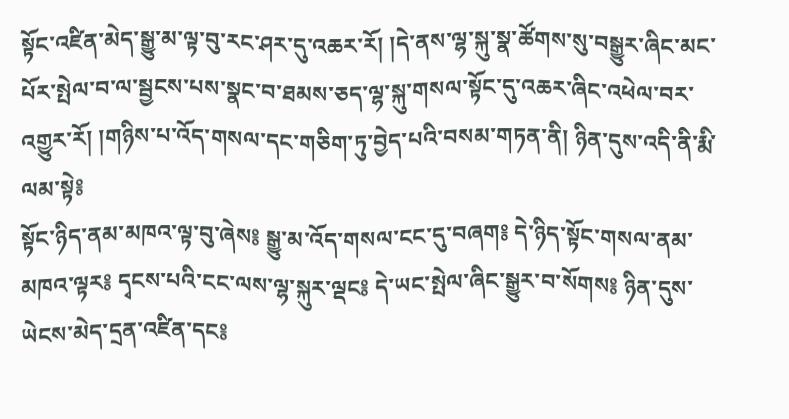སྟོང་འཛིན་མེད་སྒྱུ་མ་ལྟ་བུ་རང་ཤར་དུ་འཆར་རོ། །དེ་ནས་ལྷ་སྐུ་སྣ་ཚོགས་སུ་བསྒྱུར་ཞིང་མང་པོར་སྤེལ་བ་ལ་སྦྱངས་པས་སྣང་བ་ཐམས་ཅད་ལྷ་སྐུ་གསལ་སྟོང་དུ་འཆར་ཞིང་འཕེལ་བར་འགྱུར་རོ། །གཉིས་པ་འོད་གསལ་དང་གཅིག་ཏུ་བྱེད་པའི་བསམ་གཏན་ནི། ཉིན་དུས་འདི་ནི་རྨི་ལམ་སྟེ༔
སྟོང་ཉིད་ནམ་མཁའ་ལྟ་བུ་ཞེས༔ སྒྱུ་མ་འོད་གསལ་ངང་དུ་བཞག༔ དེ་ཉིད་སྟོང་གསལ་ནམ་མཁའ་ལྟར༔ དྭངས་པའི་ངང་ལས་ལྷ་སྐུར་ལྡང༔ དེ་ཡང་སྤེལ་ཞིང་སྒྱུར་བ་སོགས༔ ཉིན་དུས་ཡེངས་མེད་དྲན་འཛིན་དང༔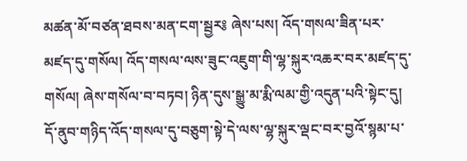མཚན་མོ་བཙན་ཐབས་མན་ངག་སྦྱར༔ ཞེས་པས། འོད་གསལ་ཟིན་པར་མཛད་དུ་གསོལ། འོད་གསལ་ལས་ཟུང་འཇུག་གི་ལྷ་སྐུར་འཆར་བར་མཛད་དུ་གསོལ། ཞེས་གསོལ་བ་བཏབ། ཉིན་དུས་སྒྱུ་མ་རྨི་ལམ་གྱི་འདུན་པའི་སྟེང་དུ། དོ་ནུབ་གཉིད་འོད་གསལ་དུ་བཅུག་སྟེ་དེ་ལས་ལྷ་སྐུར་ལྡང་བར་བྱའོ་སྙམ་པ་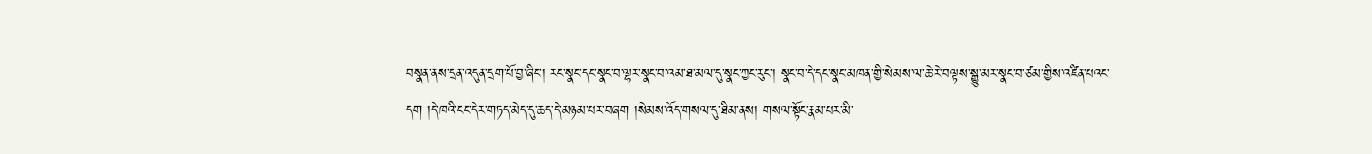བསྣན་ནས་དྲན་འདུན་དྲག་པོ་བྱ་ཞིང་། རང་སྣང་དང་སྣང་བ་ལྷར་སྣང་བ་འམ་ཐ་མལ་དུ་སྣང་ཀྱང་རུང་། སྣང་བ་དེ་དང་སྣང་མཁན་གྱི་སེམས་ལ་ཆེ་རེ་བལྟས་སྒྱུ་མར་སྣང་བ་ཙམ་གྱིས་འཛིན་པའང་དག །དེ་ཁའི་ངང་དེར་གཏད་མེད་དུ་ཆད་དེ་མཉམ་པར་བཞག །སེམས་འོད་གསལ་དུ་ཐིམ་ནས། གསལ་སྟོང་རྣམ་པར་མི་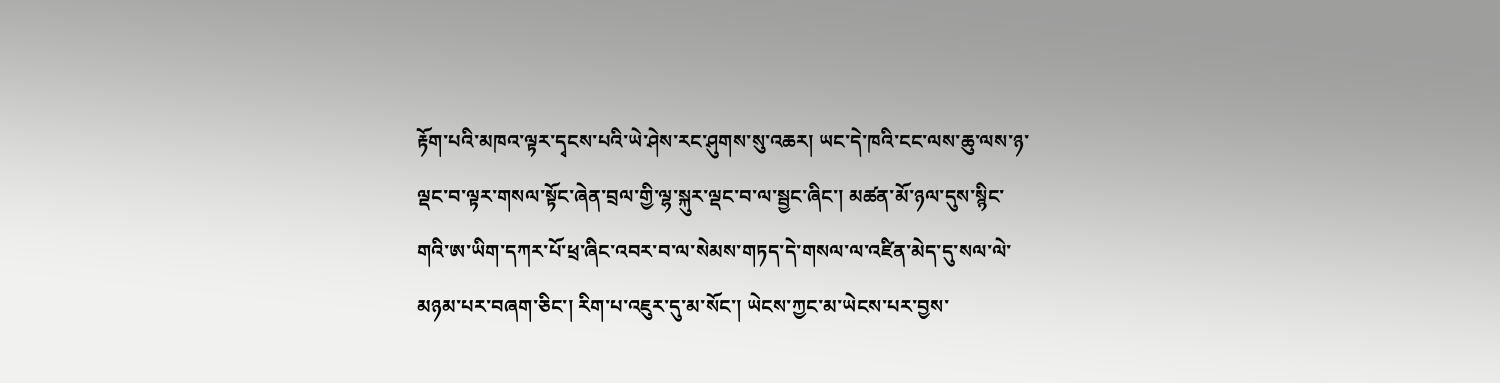རྟོག་པའི་མཁའ་ལྟར་དྭངས་པའི་ཡེ་ཤེས་རང་ཤུགས་སུ་འཆར། ཡང་དེ་ཁའི་ངང་ལས་ཆུ་ལས་ཉ་ལྡང་བ་ལྟར་གསལ་སྟོང་ཞེན་བྲལ་གྱི་ལྷ་སྐུར་ལྡང་བ་ལ་སྦྱང་ཞིང་། མཚན་མོ་ཉལ་དུས་སྙིང་གའི་ཨ་ཡིག་དཀར་པོ་ཕྲ་ཞིང་འབར་བ་ལ་སེམས་གཏད་དེ་གསལ་ལ་འཛིན་མེད་དུ་སལ་ལེ་
མཉམ་པར་བཞག་ཅིང་། རིག་པ་འཇུར་དུ་མ་སོང་། ཡེངས་ཀྱང་མ་ཡེངས་པར་བྱས་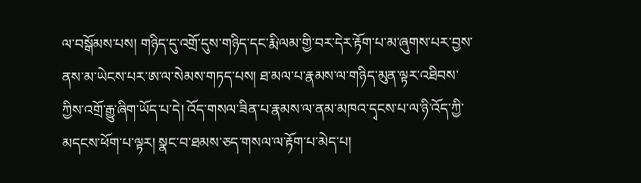ལ་བསྒོམས་པས། གཉིད་དུ་འགྲོ་དུས་གཉིད་དང་རྨི་ལམ་གྱི་བར་དེར་རྟོག་པ་མ་ཞུགས་པར་བྱས་ནས་མ་ཡེངས་པར་ཨ་ལ་སེམས་གཏད་པས། ཐ་མལ་པ་རྣམས་ལ་གཉིད་མུན་ལྟར་འཐིབས་ཀྱིས་འགྲོ་རྒྱུ་ཞིག་ཡོད་པ་དེ། འོད་གསལ་ཟིན་པ་རྣམས་ལ་ནམ་མཁའ་དྭངས་པ་ལ་ཉི་འོད་ཀྱི་མདངས་ཕོག་པ་ལྟར། སྣང་བ་ཐམས་ཅད་གསལ་ལ་རྟོག་པ་མེད་པ།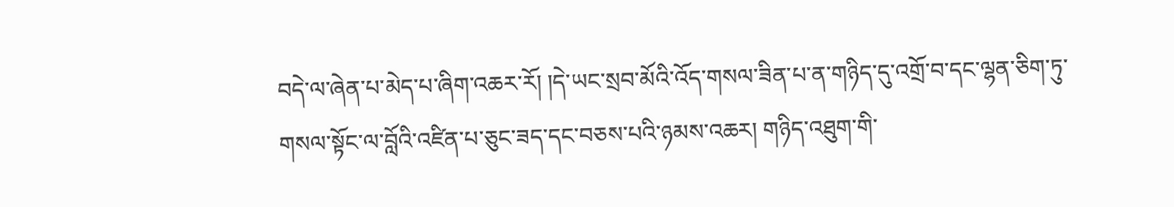བདེ་ལ་ཞེན་པ་མེད་པ་ཞིག་འཆར་རོ། །དེ་ཡང་སྲབ་མོའི་འོད་གསལ་ཟིན་པ་ན་གཉིད་དུ་འགྲོ་བ་དང་ལྷན་ཅིག་ཏུ་གསལ་སྟོང་ལ་བློའི་འཛིན་པ་ཅུང་ཟད་དང་བཅས་པའི་ཉམས་འཆར། གཉིད་འཐུག་གི་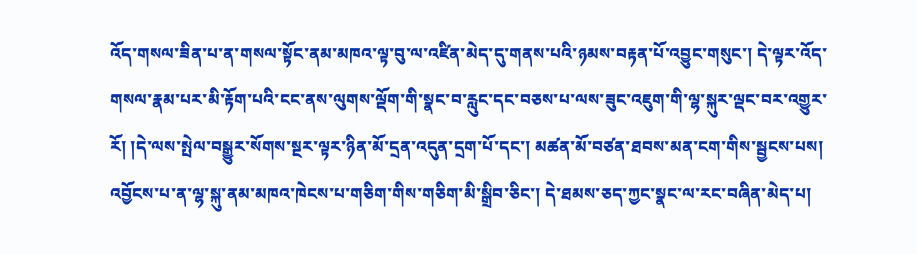འོད་གསལ་ཟིན་པ་ན་གསལ་སྟོང་ནམ་མཁའ་ལྟ་བུ་ལ་འཛིན་མེད་དུ་གནས་པའི་ཉམས་བརྟན་པོ་འབྱུང་གསུང་། དེ་ལྟར་འོད་གསལ་རྣམ་པར་མི་རྟོག་པའི་ངང་ནས་ལུགས་ལྡོག་གི་སྣང་བ་རླུང་དང་བཅས་པ་ལས་ཟུང་འཇུག་གི་ལྷ་སྐུར་ལྡང་བར་འགྱུར་རོ། །དེ་ལས་སྤེལ་བསྒྱུར་སོགས་སྔར་ལྟར་ཉིན་མོ་དྲན་འདུན་དྲག་པོ་དང་། མཚན་མོ་བཙན་ཐབས་མན་ངག་གིས་སྦྱངས་པས། འབྱོངས་པ་ན་ལྷ་སྐུ་ནམ་མཁའ་ཁེངས་པ་གཅིག་གིས་གཅིག་མི་སྒྲིབ་ཅིང་། དེ་ཐམས་ཅད་ཀྱང་སྣང་ལ་རང་བཞིན་མེད་པ།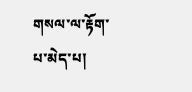གསལ་ལ་རྟོག་པ་མེད་པ།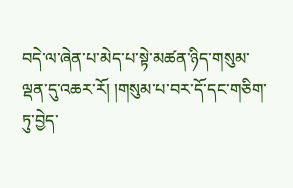བདེ་ལ་ཞེན་པ་མེད་པ་སྟེ་མཚན་ཉིད་གསུམ་ལྡན་དུ་འཆར་རོ། །གསུམ་པ་བར་དོ་དང་གཅིག་ཏུ་བྱེད་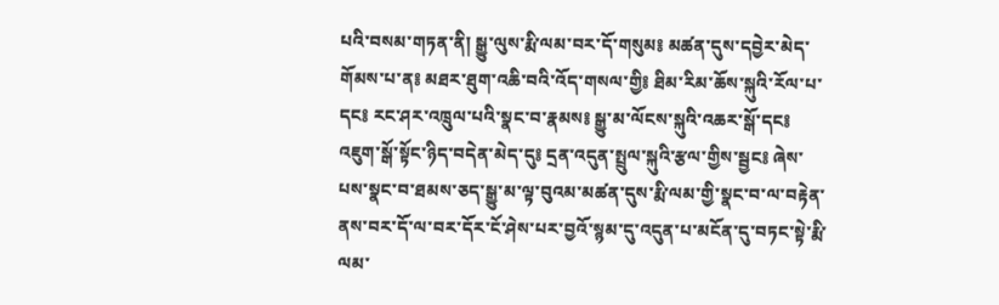པའི་བསམ་གཏན་ནི། སྒྱུ་ལུས་རྨི་ལམ་བར་དོ་གསུམ༔ མཚན་དུས་དབྱེར་མེད་གོམས་པ་ན༔ མཐར་ཐུག་འཆི་བའི་འོད་གསལ་གྱི༔ ཐིམ་རིམ་ཆོས་སྐུའི་རོལ་པ་དང༔ རང་ཤར་འཁྲུལ་པའི་སྣང་བ་རྣམས༔ སྒྱུ་མ་ལོངས་སྐུའི་འཆར་སྒོ་དང༔ འཇུག་སྒོ་སྟོང་ཉིད་བདེན་མེད་དུ༔ དྲན་འདུན་སྤྲུལ་སྐུའི་རྩལ་གྱིས་སྦྱང༔ ཞེས་པས་སྣང་བ་ཐམས་ཅད་སྒྱུ་མ་ལྟ་བུའམ་མཚན་དུས་རྨི་ལམ་གྱི་སྣང་བ་ལ་བརྟེན་ནས་བར་དོ་ལ་བར་དོར་ངོ་ཤེས་པར་བྱའོ་སྙམ་དུ་འདུན་པ་མངོན་དུ་བཏང་སྟེ་རྨི་ལམ་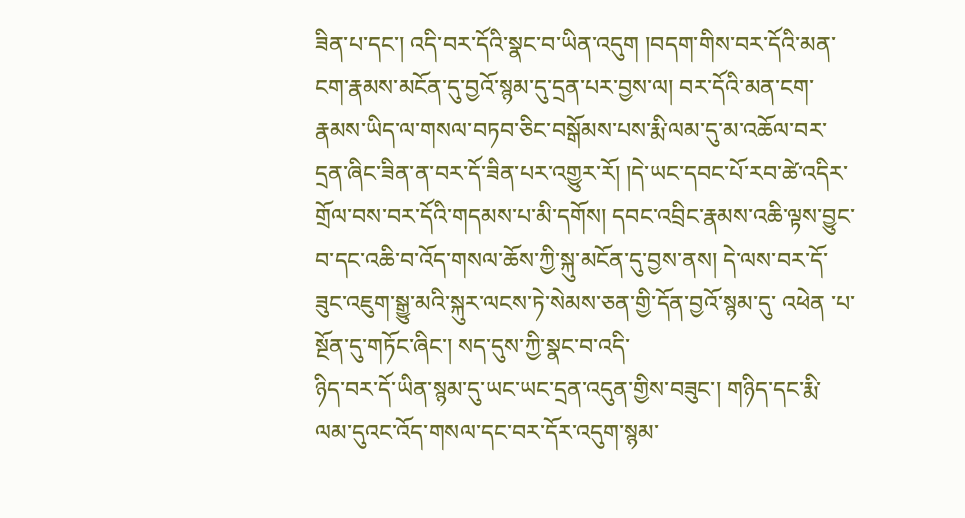ཟིན་པ་དང་། འདི་བར་དོའི་སྣང་བ་ཡིན་འདུག །བདག་གིས་བར་དོའི་མན་ངག་རྣམས་མངོན་དུ་བྱའོ་སྙམ་དུ་དྲན་པར་བྱས་ལ། བར་དོའི་མན་ངག་རྣམས་ཡིད་ལ་གསལ་བཏབ་ཅིང་བསྒོམས་པས་རྨི་ལམ་དུ་མ་འཆོལ་བར་དྲན་ཞིང་ཟིན་ན་བར་དོ་ཟིན་པར་འགྱུར་རོ། །དེ་ཡང་དབང་པོ་རབ་ཚེ་འདིར་གྲོལ་བས་བར་དོའི་གདམས་པ་མི་དགོས། དབང་འབྲིང་རྣམས་འཆི་ལྟས་བྱུང་བ་དང་འཆི་བ་འོད་གསལ་ཆོས་ཀྱི་སྐུ་མངོན་དུ་བྱས་ནས། དེ་ལས་བར་དོ་ཟུང་འཇུག་སྒྱུ་མའི་སྐུར་ལངས་ཏེ་སེམས་ཅན་གྱི་དོན་བྱའོ་སྙམ་དུ་ འཕེན ་པ་སྔོན་དུ་གཏོང་ཞིང་། སད་དུས་ཀྱི་སྣང་བ་འདི་
ཉིད་བར་དོ་ཡིན་སྙམ་དུ་ཡང་ཡང་དྲན་འདུན་གྱིས་བཟུང་། གཉིད་དང་རྨི་ལམ་དུའང་འོད་གསལ་དང་བར་དོར་འདུག་སྙམ་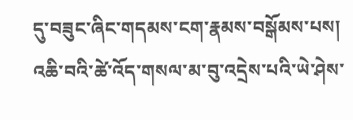དུ་བཟུང་ཞིང་གདམས་ངག་རྣམས་བསྒོམས་པས། འཆི་བའི་ཚེ་འོད་གསལ་མ་བུ་འདྲེས་པའི་ཡེ་ཤེས་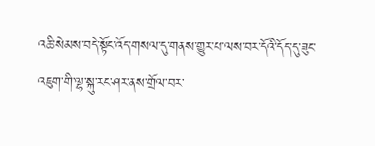འཆི་སེམས་བདེ་སྟོང་འོད་གསལ་དུ་གནས་གྱུར་པ་ལས་བར་དོའི་དོད་དུ་ཟུང་འཇུག་གི་ལྷ་སྐུ་རང་ཤར་ནས་གྲོལ་བར་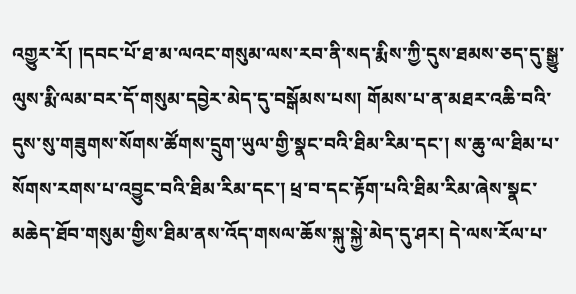འགྱུར་རོ། །དབང་པོ་ཐ་མ་ལའང་གསུམ་ལས་རབ་ནི་སད་རྨིས་ཀྱི་དུས་ཐམས་ཅད་དུ་སྒྱུ་ལུས་རྨི་ལམ་བར་དོ་གསུམ་དབྱེར་མེད་དུ་བསྒོམས་པས། གོམས་པ་ན་མཐར་འཆི་བའི་དུས་སུ་གཟུགས་སོགས་ཚོགས་དྲུག་ཡུལ་གྱི་སྣང་བའི་ཐིམ་རིམ་དང་། ས་ཆུ་ལ་ཐིམ་པ་སོགས་རགས་པ་འབྱུང་བའི་ཐིམ་རིམ་དང་། ཕྲ་བ་དང་རྟོག་པའི་ཐིམ་རིམ་ཞེས་སྣང་མཆེད་ཐོབ་གསུམ་གྱིས་ཐིམ་ནས་འོད་གསལ་ཆོས་སྐུ་སྐྱེ་མེད་དུ་ཤར། དེ་ལས་རོལ་པ་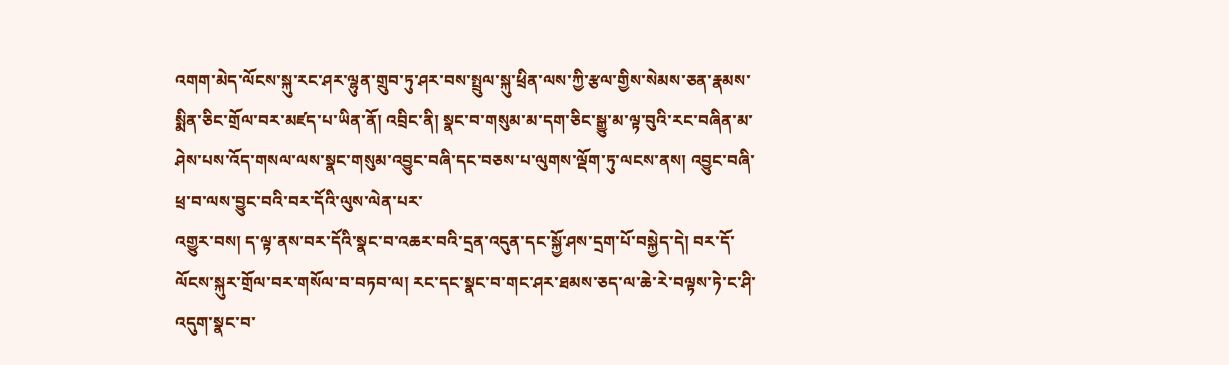འགག་མེད་ལོངས་སྐུ་རང་ཤར་ལྷུན་གྲུབ་ཏུ་ཤར་བས་སྤྲུལ་སྐུ་ཕྲིན་ལས་ཀྱི་རྩལ་གྱིས་སེམས་ཅན་རྣམས་སྨིན་ཅིང་གྲོལ་བར་མཛད་པ་ཡིན་ནོ། འབྲིང་ནི། སྣང་བ་གསུམ་མ་དག་ཅིང་སྒྱུ་མ་ལྟ་བུའི་རང་བཞིན་མ་ཤེས་པས་འོད་གསལ་ལས་སྣང་གསུམ་འབྱུང་བཞི་དང་བཅས་པ་ལུགས་ལྡོག་ཏུ་ལངས་ནས། འབྱུང་བཞི་ཕྲ་བ་ལས་བྱུང་བའི་བར་དོའི་ལུས་ལེན་པར་
འགྱུར་བས། ད་ལྟ་ནས་བར་དོའི་སྣང་བ་འཆར་བའི་དྲན་འདུན་དང་སྐྱོ་ཤས་དྲག་པོ་བསྐྱེད་དེ། བར་དོ་ལོངས་སྐུར་གྲོལ་བར་གསོལ་བ་བཏབ་ལ། རང་དང་སྣང་བ་གང་ཤར་ཐམས་ཅད་ལ་ཆེ་རེ་བལྟས་ཏེ་ང་ཤི་འདུག་སྣང་བ་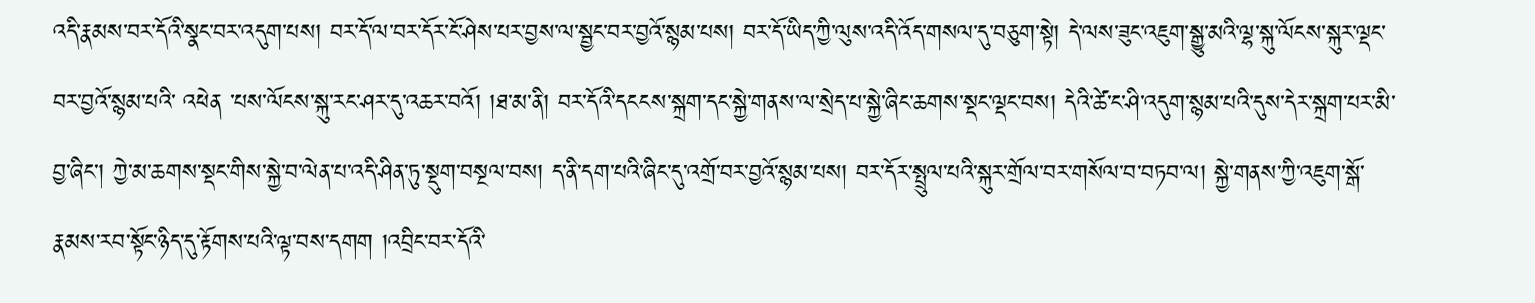འདི་རྣམས་བར་དོའི་སྣང་བར་འདུག་པས། བར་དོ་ལ་བར་དོར་ངོ་ཤེས་པར་བྱས་ལ་སྦྱང་བར་བྱའོ་སྙམ་པས། བར་དོ་ཡིད་ཀྱི་ལུས་འདི་འོད་གསལ་དུ་བཅུག་སྟེ། དེ་ལས་ཟུང་འཇུག་སྒྱུ་མའི་ལྷ་སྐུ་ལོངས་སྐུར་ལྡང་བར་བྱའོ་སྙམ་པའི་ འཕེན ་པས་ལོངས་སྐུ་རང་ཤར་དུ་འཆར་བའོ། །ཐ་མ་ནི། བར་དོའི་དངངས་སྐྲག་དང་སྐྱེ་གནས་ལ་སྲེད་པ་སྐྱེ་ཞིང་ཆགས་སྡང་ལྡང་བས། དེའི་ཚེ་ང་ཤི་འདུག་སྙམ་པའི་དུས་དེར་སྐྲག་པར་མི་བྱ་ཞིང་། ཀྱེ་མ་ཆགས་སྡང་གིས་སྐྱེ་བ་ལེན་པ་འདི་ཤིན་ཏུ་སྡུག་བསྔལ་བས། ད་ནི་དག་པའི་ཞིང་དུ་འགྲོ་བར་བྱའོ་སྙམ་པས། བར་དོར་སྤྲུལ་པའི་སྐུར་གྲོལ་བར་གསོལ་བ་བཏབ་ལ། སྐྱེ་གནས་ཀྱི་འཇུག་སྒོ་རྣམས་རབ་སྟོང་ཉིད་དུ་རྟོགས་པའི་ལྟ་བས་དགག །འབྲིང་བར་དོའི་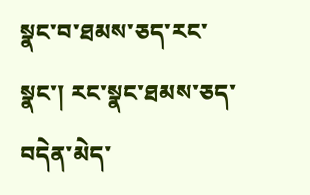སྣང་བ་ཐམས་ཅད་རང་སྣང་། རང་སྣང་ཐམས་ཅད་བདེན་མེད་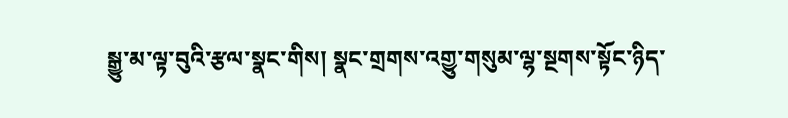སྒྱུ་མ་ལྟ་བུའི་རྩལ་སྣང་གིས། སྣང་གྲགས་འགྱུ་གསུམ་ལྷ་སྔགས་སྟོང་ཉིད་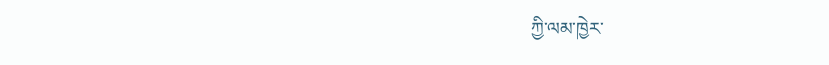ཀྱི་ལམ་ཁྱེར་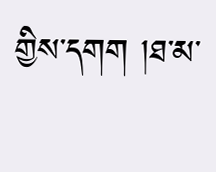གྱིས་དགག །ཐ་མ་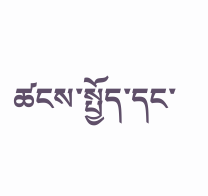ཚངས་སྤྱོད་དང་